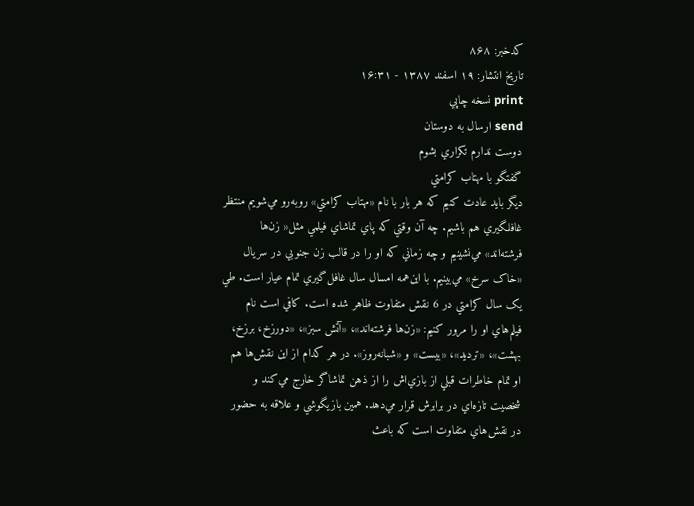كدخبر: ۸۶۸
تاريخ انتشار: ۱۹ اسفند ۱۳۸۷ - ۱۶:۳۱
print نسخه چاپي
send ارسال به دوستان
دوست ندارم تکراري بشوم
گفتگو با مهتاب کرامتي
ديگر بايد عادت کنيم که هر بار با نام «مهتاب کرامتي» روبه‌رو مي‌شويم منتظر غافلگيري هم باشيم. چه آن‌ وقتي که پاي تماشاي فيلمي ‌مثل« زن‌ها فرشته‌اند» مي‌نشينيم و چه زماني که او را در قالب زن جنوبي در سريال «خاک سرخ» مي‌بينيم. با اين‌همه امسال سال غافل‌گيري تمام عيار است. طي يک سال کرامتي در 6 نقش متفاوت ظاهر شده است. کافي است نام فيلم‌هاي او را مرور کنيم: «زن‌ها فرشته‌اند»، «آتش سبز»، «دورزخ، برزخ، بهشت»، «ترديد»، «بيست» و «شبانه‌روز». در هر کدام از اين نقش‌ها هم او تمام خاطرات قبلي از بازي‌اش را از ذهن تماشاگر خارج مي‌کند و شخصيت تازه‌اي در برابرش قرار مي‌دهد. همين بازيگوشي و علاقه به حضور در نقش‌هاي متفاوت است که باعث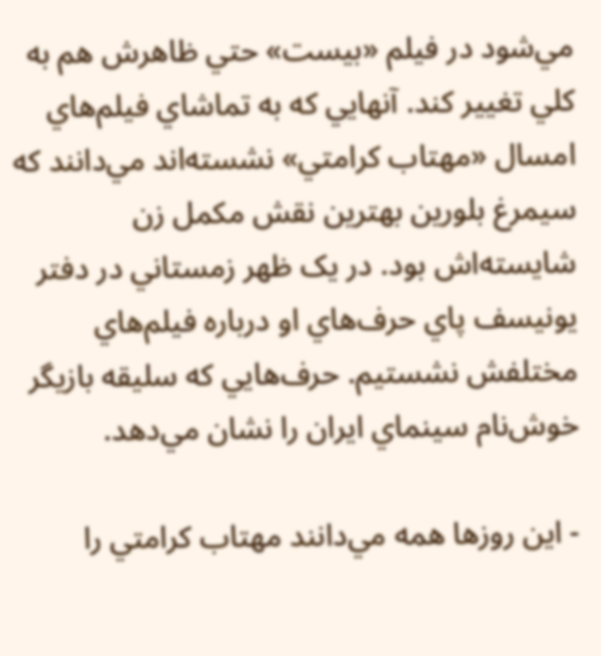مي‌شود در فيلم «بيست» حتي ظاهرش هم به کلي تغيير کند. آنهايي که به تماشاي فيلم‌هاي امسال «مهتاب کرامتي» نشسته‌اند مي‌دانند که سيمرغ بلورين بهترين نقش مکمل زن شايسته‌اش بود. در يک ظهر زمستاني در دفتر يونيسف پاي حرف‌هاي او درباره فيلم‌هاي مختلفش نشستيم. حرف‌هايي که سليقه بازيگر خوش‌نام سينماي ايران را نشان مي‌دهد.

- اين روزها همه مي‌دانند مهتاب کرامتي را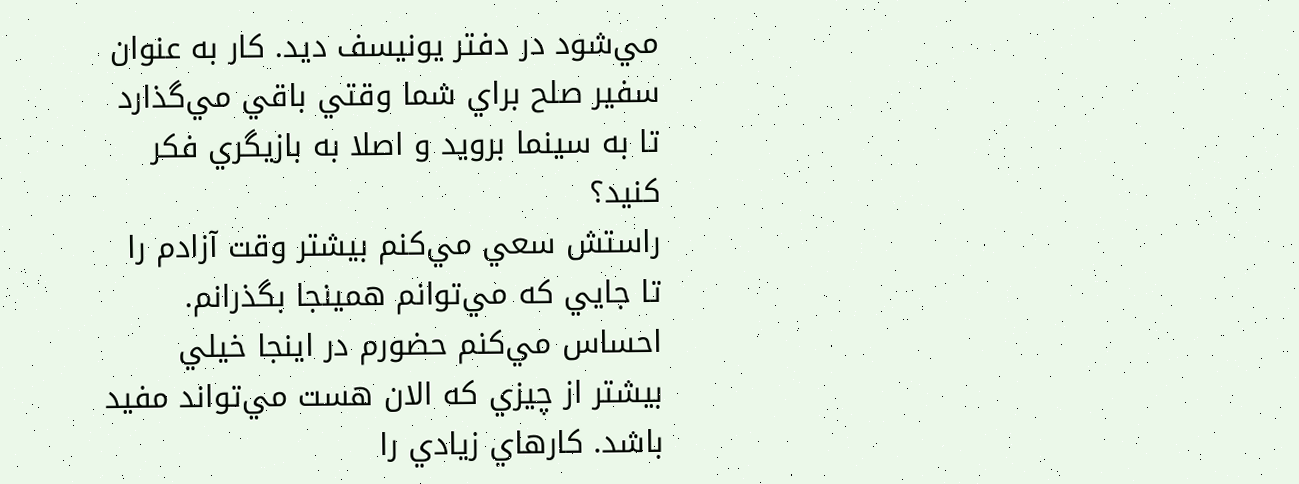مي‌شود در دفتر يونيسف ديد. کار به عنوان سفير صلح براي شما وقتي باقي مي‌گذارد تا به سينما برويد و اصلا به بازيگري فکر کنيد؟
راستش سعي مي‌كنم بيشتر وقت آزادم را تا جايي كه مي‌توانم همينجا بگذرانم. احساس مي‌كنم حضورم در اينجا خيلي بيشتر از چيزي که الان هست مي‌تواند مفيد باشد. كارهاي زيادي را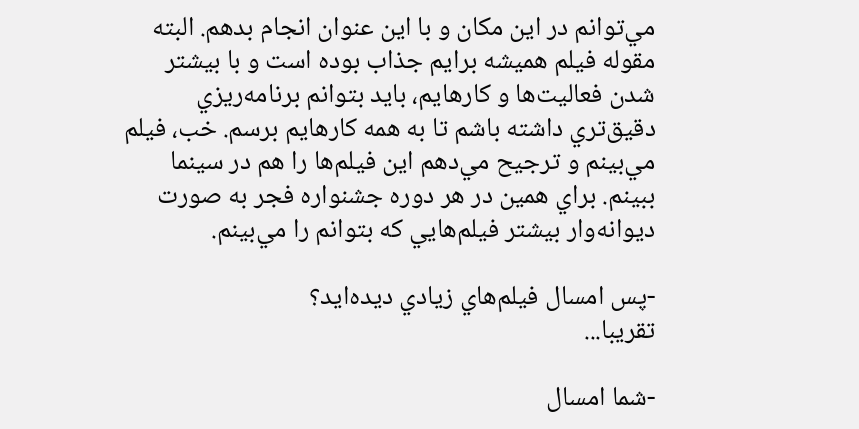مي‌توانم در اين مکان و با اين عنوان انجام بدهم. البته مقوله فيلم هميشه برايم جذاب بوده است و با بيشتر شدن فعاليت‌ها و كارهايم، بايد بتوانم برنامه‌ريزي دقيق‌تري داشته باشم تا به همه كارهايم برسم. خب، فيلم‌ مي‌بينم و ترجيح مي‌دهم اين فيلم‌ها را هم در سينما ببينم. براي همين در هر دوره جشنواره فجر به صورت ديوانه‌وار بيشتر فيلم‌هايي كه بتوانم را مي‌بينم.

-پس امسال فيلم‌هاي زيادي ديده‌ايد؟
تقريبا...

-شما امسال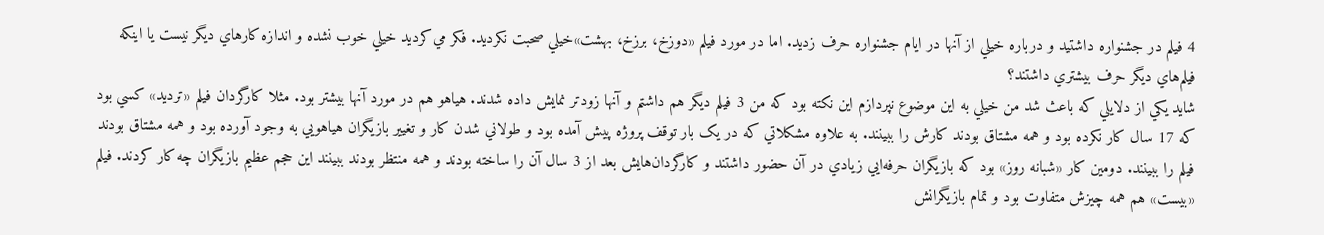4 فيلم در جشنواره داشتيد و درباره خيلي از آنها در ايام جشنواره حرف زديد. اما در مورد فيلم «دوزخ، برزخ، بهشت»خيلي صحبت نکرديد. فکر مي‌کرديد خيلي خوب نشده و اندازه کارهاي ديگر نيست يا اينکه فيلم‌هاي ديگر حرف بيشتري داشتند؟
شايد يکي از دلايلي که باعث شد من خيلي به اين موضوع نپردازم اين نکته بود که من 3 فيلم ديگر هم داشتم و آنها زودتر نمايش داده شدند. هياهو هم در مورد آنها بيشتر بود. مثلا کارگردان فيلم «ترديد» کسي بود که 17 سال کار نکرده بود و همه مشتاق بودند کارش را ببينند. به علاوه مشکلاتي که در يک بار توقف پروژه پيش آمده بود و طولاني شدن کار و تغيير بازيگران هياهويي به وجود آورده بود و همه مشتاق بودند فيلم را ببينند. دومين کار «شبانه روز» بود که بازيگران حرفه‌ايي زيادي در آن حضور داشتند و کارگردان‌هايش بعد از 3 سال آن را ساخته بودند و همه منتظر بودند ببينند اين حجم عظيم بازيگران چه کار کردند. فيلم «بيست» هم همه چيزش متفاوت بود و تمام بازيگرانش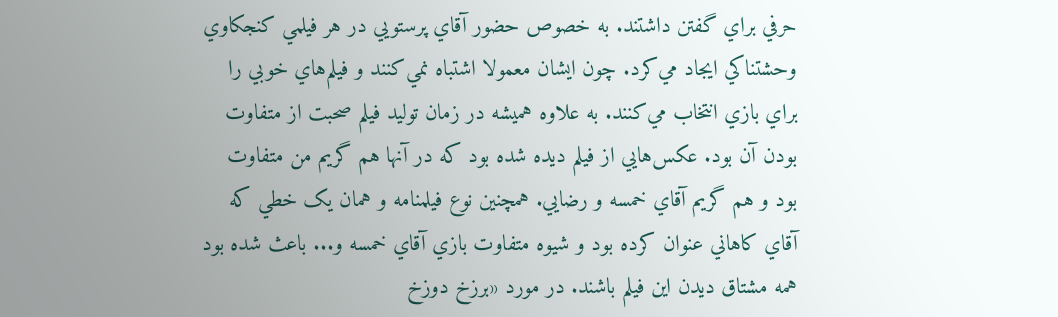حرفي براي گفتن داشتند. به خصوص حضور آقاي پرستويي در هر فيلمي‌ کنجکاوي وحشتناکي ايجاد مي‌کرد. چون ايشان معمولا اشتباه نمي‌کنند و فيلم‌هاي خوبي را براي بازي انتخاب مي‌کنند. به علاوه هميشه در زمان توليد فيلم صحبت از متفاوت بودن آن بود. عکس‌هايي از فيلم ديده شده بود که در آنها هم گريم من متفاوت بود و هم گريم آقاي خمسه و رضايي. همچنين نوع فيلمنامه و همان يک خطي که آقاي کاهاني عنوان کرده بود و شيوه متفاوت بازي آقاي خمسه و... باعث شده بود همه مشتاق ديدن اين فيلم باشند. در مورد «برزخ دوزخ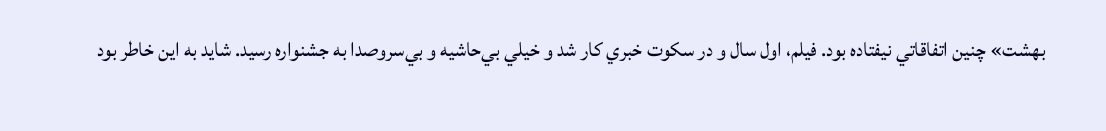بهشت» چنين اتفاقاتي نيفتاده بود. فيلم، اول سال و در سکوت خبري کار شد و خيلي بي‌حاشيه و بي‌سروصدا به جشنواره رسيد. شايد به اين خاطر بود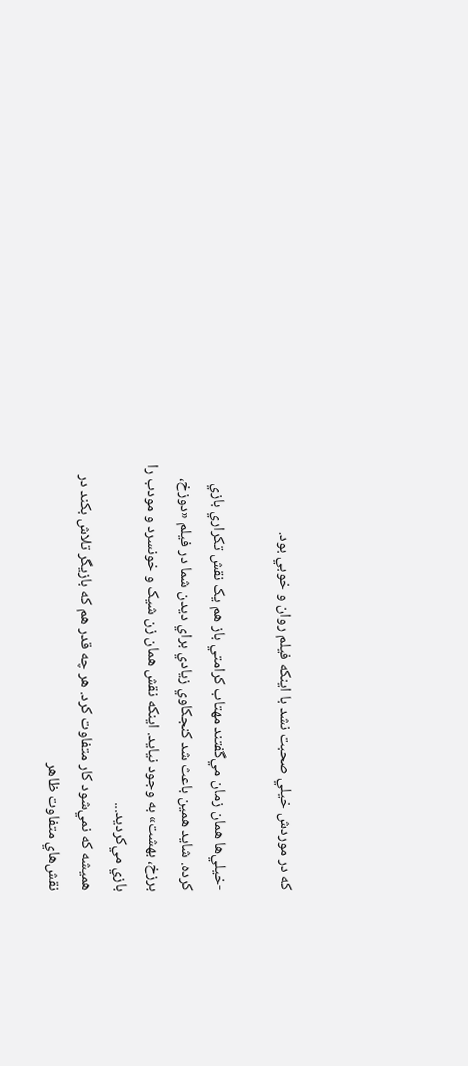که در موردش خيلي صحبت نشد با اينکه فيلم روان و خوبي بود.

-خيلي‌ها همان زمان مي‌گفتند مهتاب کرامتي باز هم يک نقش تکراري بازي کرده. شايد همين باعث شد کنجکاوي زيادي براي ديدن شما در فيلم «دوزخ، برزخ، بهشت» به وجود نيايد. اينکه نقش همان زن شيک و خونسرد و مودب را بازي مي‌کرديد...
هميشه که نمي‌شود کار متفاوت کرد. هر چه قدر هم که بازيگر تلاش بکند در نقش‌هاي متفاوت ظاهر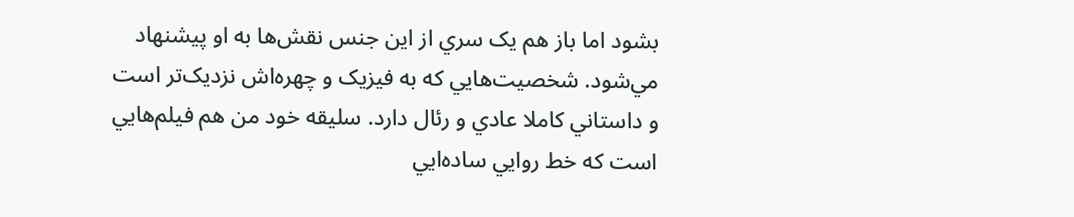بشود اما باز هم يک سري از اين جنس نقش‌ها به او پيشنهاد مي‌شود. شخصيت‌هايي که به فيزيک و چهره‌اش نزديک‌تر است و داستاني کاملا عادي و رئال دارد. سليقه خود من هم فيلم‌هايي است که خط روايي ساده‌ايي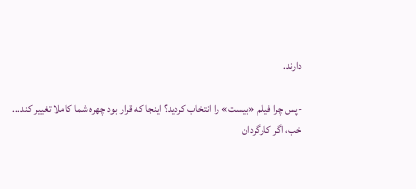دارند.

-پس چرا فيلم «بيست» را انتخاب کرديد؟ اينجا که قرار بود چهره شما کاملا تغيير کند...
خب، اگر کارگردان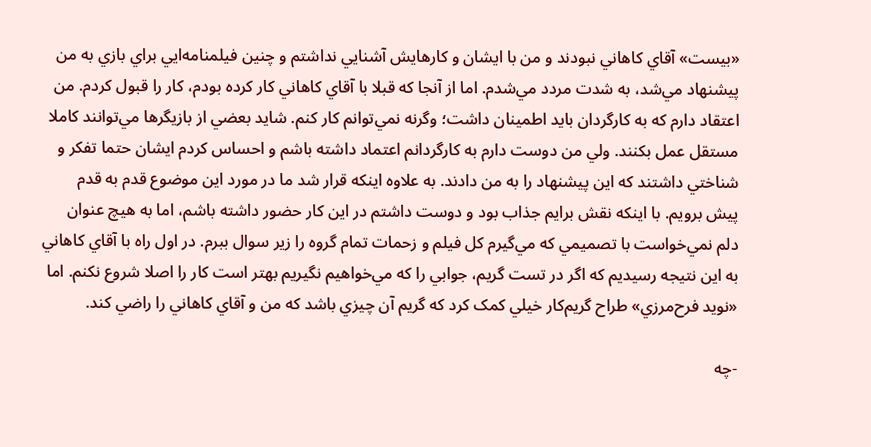«بيست» آقاي کاهاني نبودند و من با ايشان و کارهايش آشنايي نداشتم و چنين فيلمنامه‌ايي براي بازي به من پيشنهاد مي‌شد، به شدت مردد مي‌شدم. اما از آنجا که قبلا با آقاي کاهاني کار کرده بودم، کار را قبول کردم. من اعتقاد دارم که به کارگردان بايد اطمينان داشت؛ وگرنه نمي‌توانم کار کنم. شايد بعضي از بازيگرها مي‌توانند کاملا مستقل عمل بکنند. ولي من دوست دارم به کارگردانم اعتماد داشته باشم و احساس کردم ايشان حتما تفکر و شناختي داشتند که اين پيشنهاد را به من دادند. به علاوه اينکه قرار شد ما در مورد اين موضوع قدم به قدم پيش برويم. با اينکه نقش برايم جذاب بود و دوست داشتم در اين کار حضور داشته باشم، اما به هيچ عنوان دلم نمي‌خواست با تصميمي‌ که مي‌گيرم کل فيلم و زحمات تمام گروه را زير سوال ببرم. در اول راه با آقاي کاهاني به اين نتيجه رسيديم که اگر در تست گريم، جوابي را که مي‌خواهيم نگيريم بهتر است کار را اصلا شروع نکنم. اما «نويد فرح‌مرزي» طراح گريم‌کار خيلي کمک کرد که گريم آن چيزي باشد که من و آقاي کاهاني را راضي کند.

-چه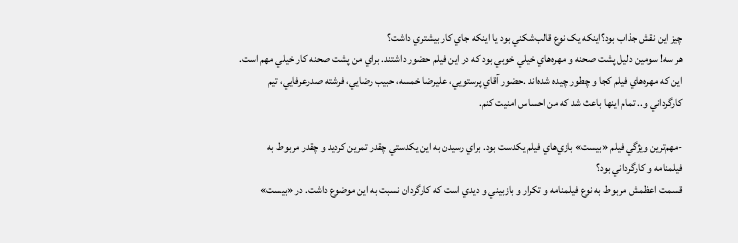چيز اين نقش جذاب بود؟اينکه يک نوع قالب‌شکني بود يا اينکه جاي كار بيشتري داشت؟
هر سه! سومين دليل پشت صحنه و مهره‌هاي خيلي خوبي بود که در اين فيلم حضور داشتند. براي من پشت صحنه کار خيلي مهم است. اين که مهره‌هاي فيلم کجا و چطور چيده شده‌اند .حضور آقاي پرستويي، عليرضا خمسه، حبيب رضايي، فرشته صدرعرفايي، تيم کارگرداني و.. تمام اينها باعث شد که من احساس امنيت کنم.

-مهم‌ترين ويژگي فيلم «بيست» بازي‌هاي فيلم يکدست بود. براي رسيدن به اين يکدستي چقدر تمرين کرديد و چقدر مربوط به فيلمنامه و کارگرداني بود؟
قسمت اعظمش مربوط به نوع فيلمنامه و تکرار و بازبيني و ديدي است که کارگردان نسبت به اين موضوع داشت. در «بيست»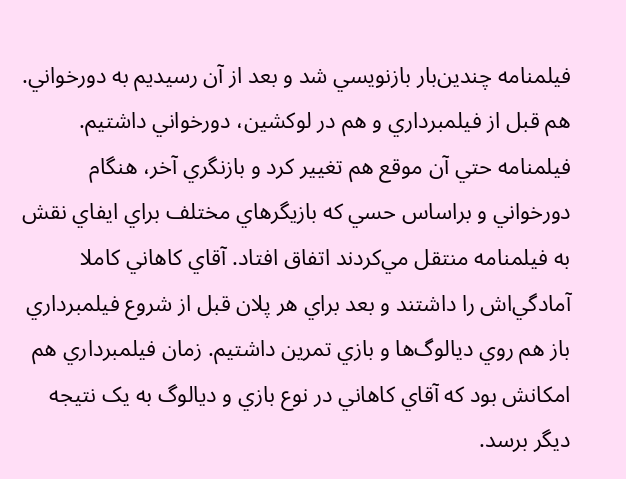فيلمنامه چندين‌بار بازنويسي شد و بعد از آن رسيديم به دورخواني. هم قبل از فيلمبرداري و هم در لوکشين، دورخواني داشتيم. فيلمنامه حتي آن موقع هم تغيير کرد و بازنگري آخر، هنگام دورخواني و براساس حسي که بازيگر‌هاي مختلف براي ايفاي نقش به فيلمنامه منتقل مي‌کردند اتفاق افتاد. آقاي کاهاني کاملا آمادگي‌اش را داشتند و بعد براي هر پلان قبل از شروع فيلمبرداري باز هم روي ديالوگ‌ها و بازي تمرين داشتيم. زمان فيلمبرداري هم امکانش بود که آقاي کاهاني در نوع بازي و ديالوگ به يک نتيجه ديگر برسد.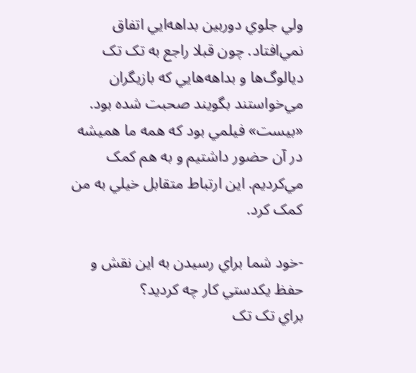ولي جلوي دوربين بداهه‌ايي اتفاق نمي‌افتاد. چون قبلا راجع به تک تک ديالوگ‌ها و بداهه‌هايي که بازيگران مي‌خواستند بگويند صحبت شده بود. «بيست» فيلمي ‌بود که همه ما هميشه در آن حضور داشتيم و به هم کمک مي‌کرديم. اين ارتباط متقابل خيلي به من کمک کرد.

-خود شما براي رسيدن به اين نقش و حفظ يکدستي کار چه کرديد؟
براي تک تک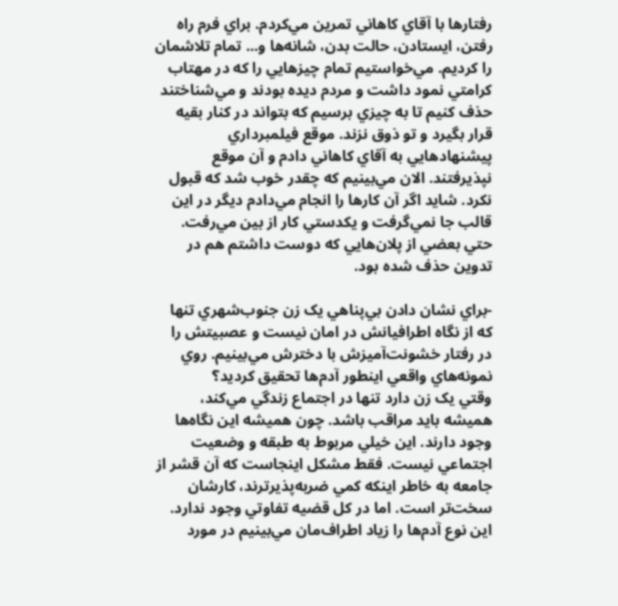رفتار‌ها با آقاي کاهاني تمرين مي‌کردم. براي فرم راه رفتن، ايستادن، حالت بدن، شانه‌ها و... تمام تلاشمان را کرديم. مي‌خواستيم تمام چيزهايي را که در مهتاب کرامتي نمود داشت و مردم ديده بودند و مي‌شناختند حذف کنيم تا به چيزي برسيم که بتواند در کنار بقيه قرار بگيرد و تو ذوق نزند. موقع فيلمبرداري پيشنهادهايي به آقاي کاهاني دادم و آن موقع نپذيرفتند. الان مي‌بينيم که چقدر خوب شد که قبول نکرد. شايد اگر آن کارها را انجام مي‌دادم ديگر در اين قالب جا نمي‌گرفت و يکدستي کار از بين مي‌رفت. حتي بعضي از پلان‌هايي که دوست داشتم هم در تدوين حذف شده بود.

-براي نشان دادن بي‌پناهي يک زن جنوب‌شهري تنها که از نگاه اطرافيانش در امان نيست و عصبيتش را در رفتار خشونت‌آميزش با دخترش مي‌بينيم. روي نمونه‌هاي واقعي اينطور آدم‌ها تحقيق کرديد؟
وقتي يک زن دارد تنها در اجتماع زندگي مي‌کند، هميشه بايد مراقب باشد. چون هميشه اين نگاه‌ها وجود دارند. اين خيلي مربوط به طبقه و وضعيت اجتماعي نيست. فقط مشکل اينجاست که آن قشر از جامعه به خاطر اينکه کمي‌ ضربه‌پذيرترند، کارشان سخت‌تر است. اما در کل قضيه تفاوتي وجود ندارد. اين نوع آدم‌ها را زياد اطراف‌مان مي‌بينيم در مورد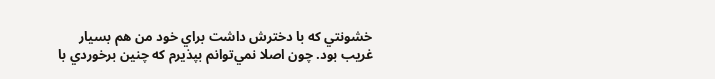خشونتي که با دخترش داشت براي خود من هم بسيار غريب بود. چون اصلا نمي‌توانم بپذيرم که چنين برخوردي با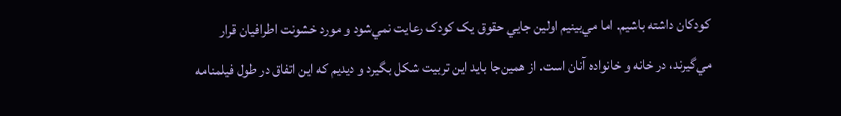کودکان داشته باشيم. اما مي‌بينيم اولين جايي حقوق يک کودک رعايت نمي‌شود و مورد خشونت اطرافيان قرار مي‌گيرند، در خانه و خانواده آنان است. از همين‌جا بايد اين تربيت شکل بگيرد و ديديم که اين اتفاق در طول فيلمنامه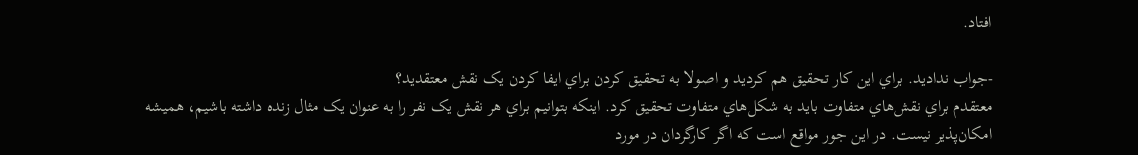افتاد.

-جواب نداديد. براي اين کار تحقيق هم کرديد و اصولا به تحقيق کردن براي ايفا کردن يک نقش معتقديد؟
معتقدم براي نقش‌هاي متفاوت بايد به شکل‌هاي متفاوت تحقيق کرد. اينکه بتوانيم براي هر نقش يک نفر را به عنوان يک مثال زنده داشته باشيم، هميشه امکان‌پذير نيست. در اين جور مواقع است که اگر کارگردان در مورد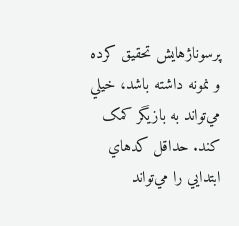پرسوناژ‌هايش تحقيق کرده و نمونه داشته باشد، خيلي مي‌تواند به بازيگر کمک کند. حداقل کدهاي ابتدايي را مي‌تواند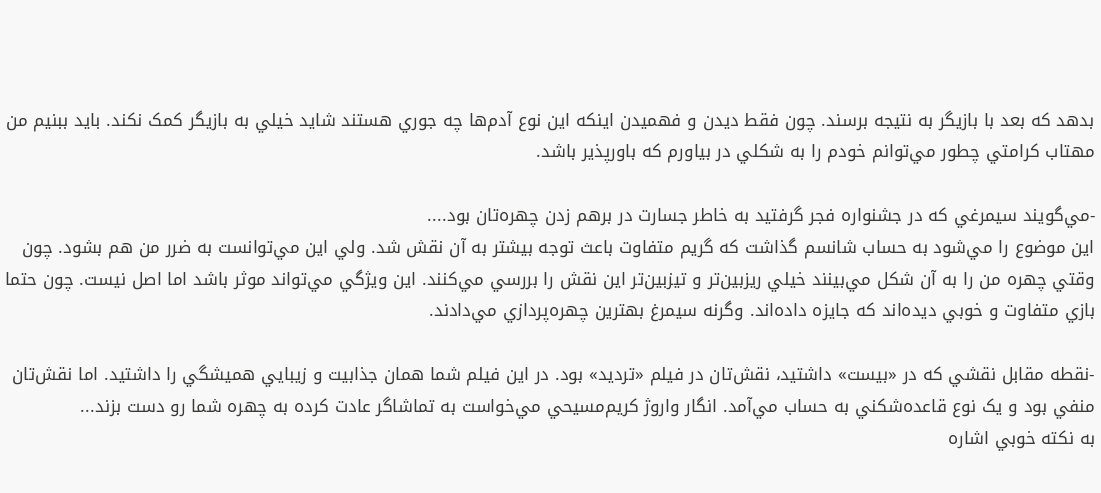بدهد که بعد با بازيگر به نتيجه برسند. چون فقط ديدن و فهميدن اينکه اين نوع آدم‌ها چه جوري هستند شايد خيلي به بازيگر کمک نکند. بايد ببنيم من مهتاب کرامتي چطور مي‌توانم خودم را به شکلي در بياورم که باور‌پذير باشد.

-مي‌گويند سيمرغي که در جشنواره فجر گرفتيد به خاطر جسارت در برهم زدن چهره‌تان بود....
اين موضوع را مي‌شود به حساب شانسم گذاشت که گريم متفاوت باعث توجه بيشتر به آن نقش شد. ولي اين مي‌توانست به ضرر من هم بشود. چون وقتي چهره من را به آن شکل مي‌بينند خيلي ريزبين‌تر و تيزبين‌تر اين نقش را بررسي مي‌کنند. اين ويژگي مي‌تواند موثر باشد اما اصل نيست. چون حتما بازي متفاوت و خوبي ديده‌اند که جايزه داده‌اند. وگرنه سيمرغ بهترين چهره‌پردازي مي‌دادند.

-نقطه مقابل نقشي که در «بيست» داشتيد، نقش‌تان در فيلم «ترديد» بود. در اين فيلم شما همان جذابيت و زيبايي هميشگي را داشتيد. اما نقش‌تان منفي بود و يک نوع قاعده‌شکني به حساب مي‌آمد. انگار واروژ کريم‌مسيحي مي‌خواست به تماشاگر عادت کرده به چهره شما رو دست بزند...
به نکته خوبي اشاره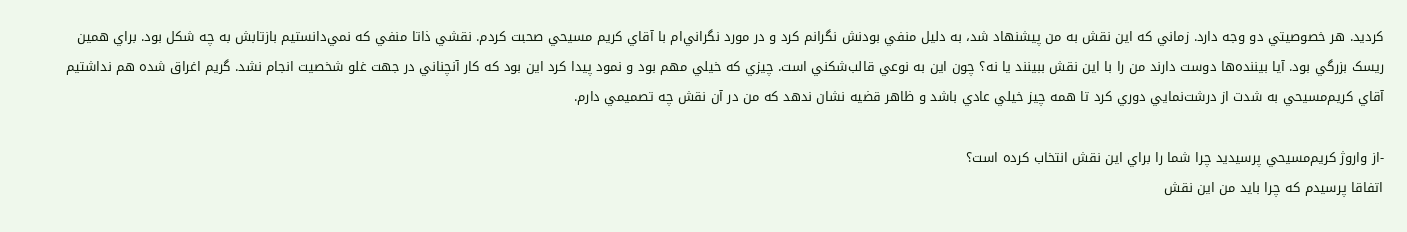کرديد. هر خصوصيتي دو وجه دارد. زماني که اين نقش به من پيشنهاد شد، به دليل منفي بودنش نگرانم کرد و در مورد نگراني‌ام با آقاي کريم مسيحي صحبت کردم. نقشي ذاتا منفي که نمي‌دانستيم بازتابش به چه شکل بود. براي همين ريسک بزرگي بود. آيا بيننده‌ها دوست دارند من را با اين نقش ببينند يا نه؟ چون اين به نوعي قالب‌شکني است. چيزي که خيلي مهم بود و نمود پيدا کرد اين بود که کار آنچناني در جهت غلو شخصيت انجام نشد. گريم اغراق شده هم نداشتيم آقاي کريم‌مسيحي به شدت از درشت‌نمايي دوري کرد تا همه چيز خيلي عادي باشد و ظاهر قضيه نشان ندهد که من در آن نقش چه تصميمي ‌دارم.

-از واروژ کريم‌مسيحي پرسيديد چرا شما را براي اين نقش انتخاب کرده است؟
اتفاقا پرسيدم که چرا بايد من اين نقش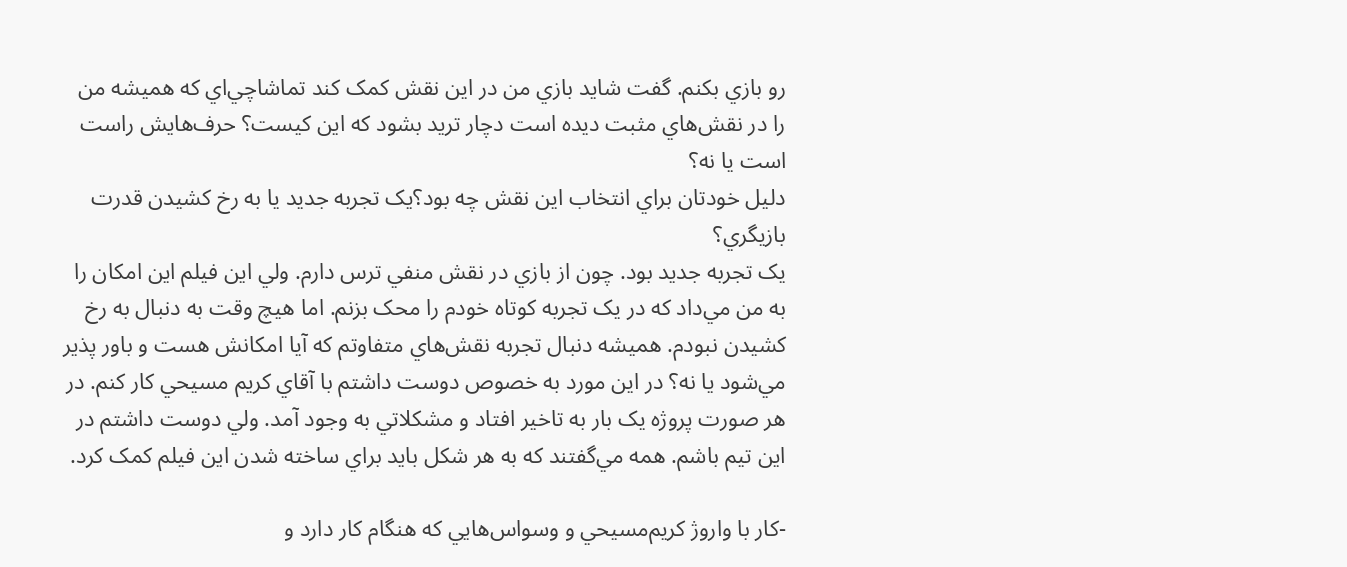رو بازي بکنم. گفت شايد بازي من در اين نقش کمک کند تماشاچي‌اي که هميشه من را در نقش‌هاي مثبت ديده است دچار تريد بشود که اين کيست؟ حرف‌هايش راست است يا نه؟
دليل خودتان براي انتخاب اين نقش چه بود؟يک تجربه جديد يا به رخ کشيدن قدرت بازيگري؟
يک تجربه جديد بود. چون از بازي در نقش منفي ترس دارم. ولي اين فيلم اين امکان را به من مي‌داد که در يک تجربه کوتاه خودم را محک بزنم. اما هيچ وقت به دنبال به رخ کشيدن نبودم. هميشه دنبال تجربه نقش‌هاي متفاوتم که آيا امکانش هست و باور پذير مي‌شود يا نه؟ در اين مورد به خصوص دوست داشتم با آقاي کريم مسيحي کار کنم. در هر صورت پروژه يک بار به تاخير افتاد و مشکلاتي به وجود آمد. ولي دوست داشتم در اين تيم باشم. همه مي‌گفتند که به هر شکل بايد براي ساخته شدن اين فيلم کمک کرد.

-کار با واروژ کريم‌مسيحي و وسواس‌هايي که هنگام کار دارد و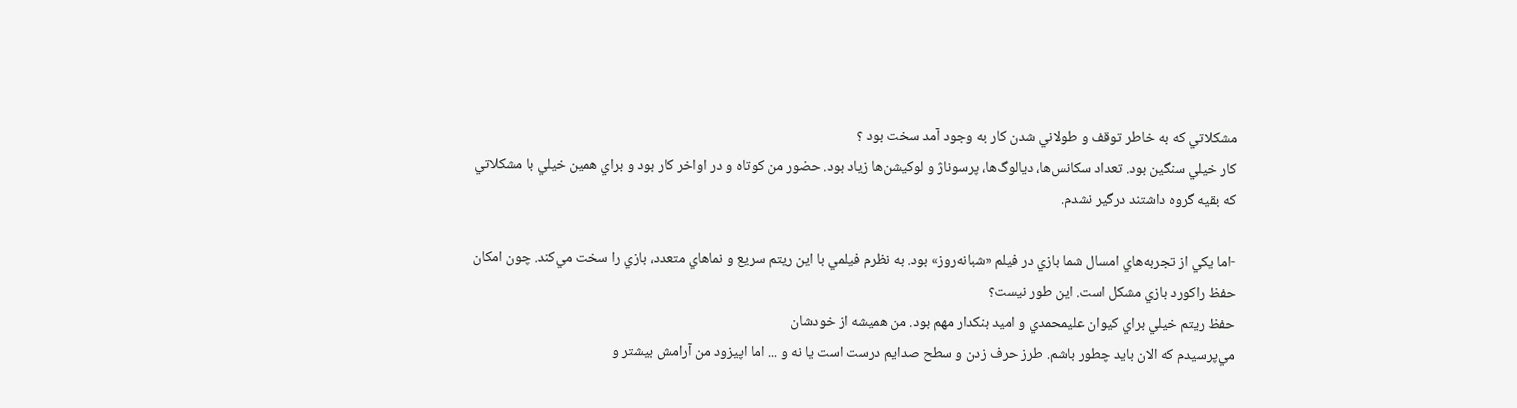مشکلاتي که به خاطر توقف و طولاني شدن کار به وجود آمد سخت بود ؟
کار خيلي سنگين بود. تعداد سکانس‌ها، ديالوگ‌ها، پرسوناژ و لوکيشن‌ها زياد بود. حضور من کوتاه و در اواخر کار بود و براي همين خيلي با مشکلاتي که بقيه گروه داشتند درگير نشدم.

-اما يکي از تجربه‌هاي امسال شما بازي در فيلم «شبانه‌روز» بود. به نظرم فيلمي ‌با اين ريتم سريع و نماهاي متعدد، بازي را سخت مي‌کند. چون امکان حفظ راکورد بازي مشکل است. اين طور نيست؟
حفظ ريتم خيلي براي کيوان عليمحمدي و اميد بنکدار مهم بود. من هميشه از خودشان
مي‌پرسيدم که الان بايد چطور باشم. طرز حرف زدن و سطح صدايم درست است يا نه و ... اما اپيزود من آرامش بيشتر و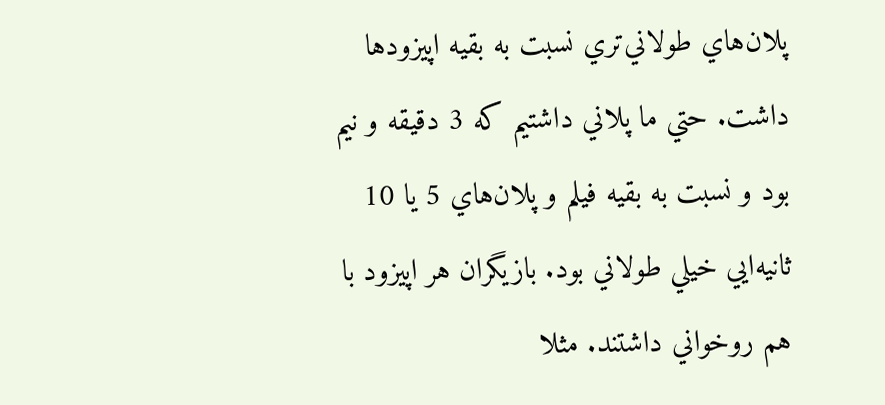پلان‌هاي طولاني‌تري نسبت به بقيه اپيزودها داشت. حتي ما پلاني داشتيم که 3 دقيقه و نيم بود و نسبت به بقيه فيلم و پلان‌هاي 5 يا 10 ثانيه‌ايي خيلي طولاني بود. بازيگران هر اپيزود با هم روخواني داشتند. مثلا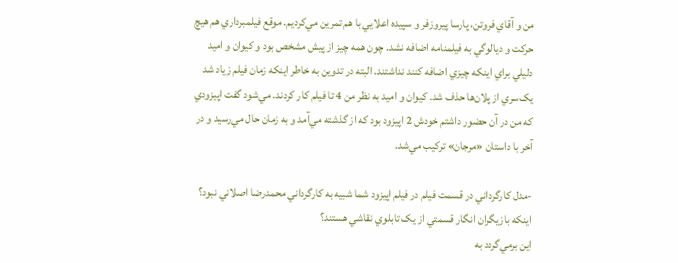من و آقاي فروتن، پارسا پيروزفر و سپيده اعلايي با هم تمرين مي‌کرديم. موقع فيلمبرداري هم هيچ حرکت و ديالوگي به فيلمنامه اضافه نشد. چون همه چيز از پيش مشخص بود و کيوان و اميد دليلي براي اينکه چيزي اضافه کنند نداشتند. البته در تدوين به خاطر اينکه زمان فيلم زياد شد يک‌سري از پلان‌ها حذف شد. کيوان و اميد به نظر من 4 تا فيلم کار کردند. مي‌شود گفت اپيزودي که من در آن حضور داشتم خودش 2 اپيزود بود که از گذشته مي‌آمد و به زمان حال مي‌رسيد و در آخر با داستان «مرجان» ترکيب مي‌شد.

-مدل کارگرداني در قسمت فيلم در فيلم اپيزود شما شبيه به کارگرداني محمدرضا اصلاني نبود؟ اينکه بازيگران انگار قسمتي از يک تابلوي نقاشي هستند؟
اين برمي‌گردد به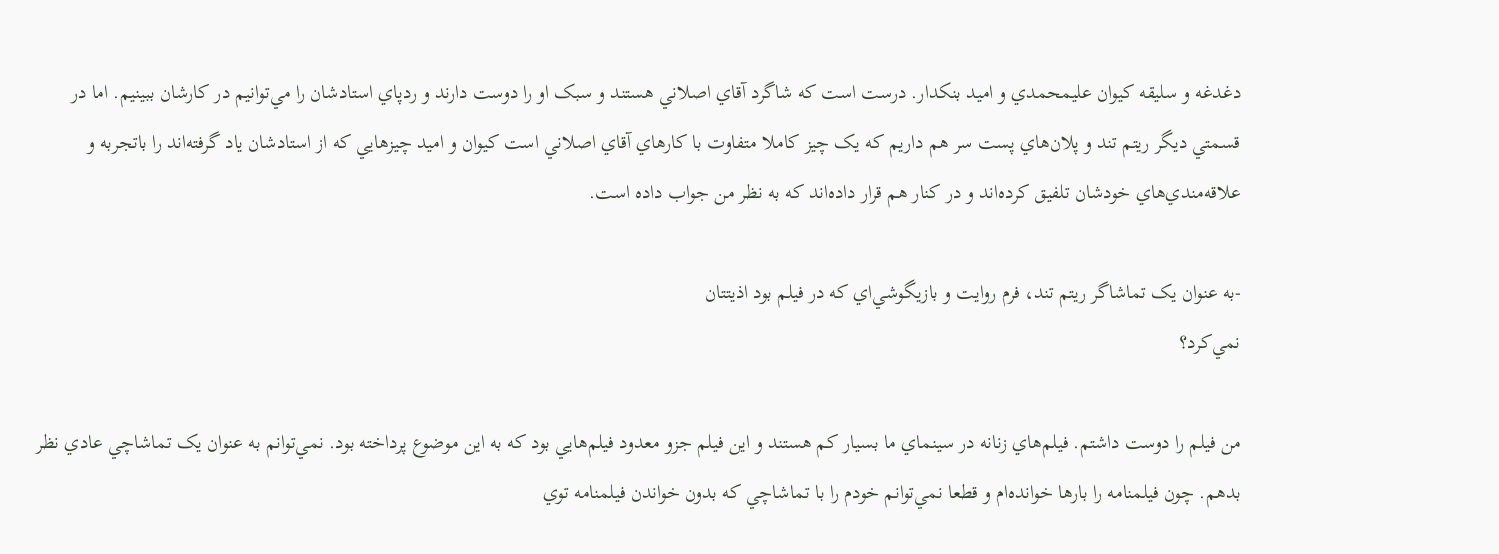دغدغه و سليقه کيوان عليمحمدي و اميد بنکدار. درست است که شاگرد آقاي اصلاني هستند و سبک‌ او را دوست دارند و ردپاي استادشان را مي‌توانيم در کارشان ببينيم. اما در قسمتي ديگر ريتم تند و پلان‌هاي پست سر هم داريم که يک چيز کاملا متفاوت با کارهاي آقاي اصلاني است کيوان و اميد چيزهايي که از استادشان ياد گرفته‌اند را باتجربه و علاقه‌مندي‌هاي خودشان تلفيق کرده‌اند و در کنار هم قرار داده‌اند که به نظر من جواب داده است.

-به عنوان يک تماشاگر ريتم تند، فرم روايت و بازيگوشي‌اي که در فيلم بود اذيتتان
نمي‌کرد؟

من فيلم را دوست داشتم. فيلم‌هاي زنانه در سينماي ما بسيار کم هستند و اين فيلم جزو معدود فيلم‌هايي بود که به اين موضوع پرداخته بود. نمي‌توانم به عنوان يک تماشاچي عادي نظر بدهم. چون فيلمنامه را بارها خوانده‌ام و قطعا نمي‌توانم خودم را با تماشاچي که بدون خواندن فيلمنامه توي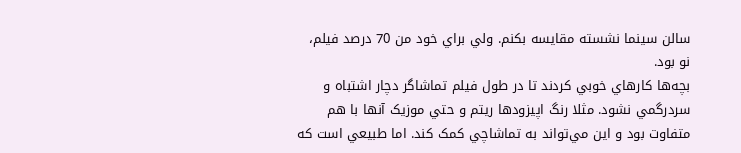سالن سينما نشسته مقايسه بکنم. ولي براي خود من 70 درصد فيلم، نو بود.
بچه‌ها کارهاي خوبي کردند تا در طول فيلم تماشاگر دچار اشتباه و سردرگمي‌ نشود. مثلا رنگ اپيزودها ريتم و حتي موزيک آنها با هم متفاوت بود و اين مي‌تواند به تماشاچي کمک کند. اما طبيعي است که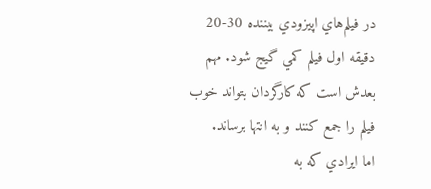در فيلم‌هاي اپيزودي بيننده 30-20 دقيقه اول فيلم کمي‌ گيج شود. مهم بعدش است که کارگردان بتواند خوب فيلم را جمع کنند و به انتها برساند.
اما ايرادي که به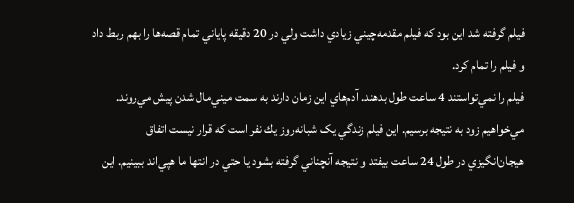فيلم گرفته شد اين بود که فيلم مقدمه‌چيني زيادي داشت ولي در 20 دقيقه پاياني تمام قصه‌ها را بهم ربط داد و فيلم را تمام کرد.
فيلم را نمي‌تواستند 4 ساعت طول بدهند. آدم‌هاي اين زمان دارند به سمت ميني‌مال شدن پيش مي‌روند. مي‌خواهيم زود به نتيجه برسيم. اين فيلم زندگي يک شبانه‌روز يك نفر است که قرار نيست اتفاق هيجان‌انگيزي در طول 24 ساعت بيفتد و نتيجه آنچناني گرفته بشود يا حتي در انتها ما هپي‌اند ببينيم. اين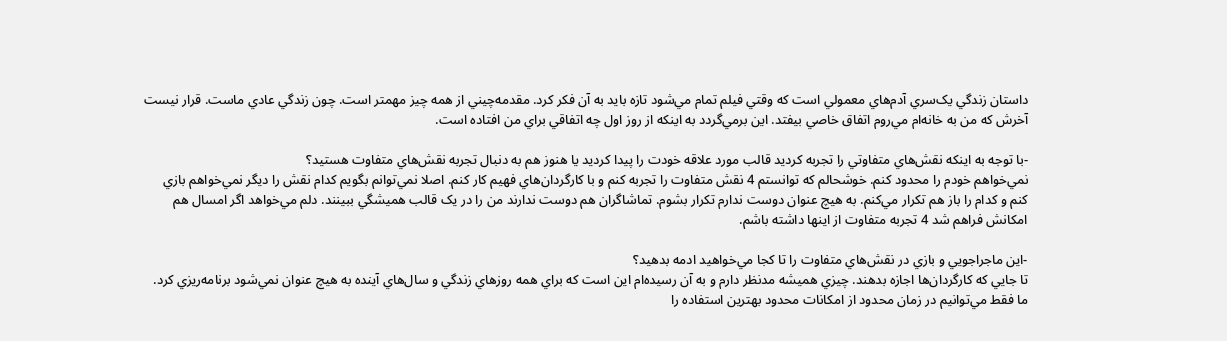داستان زندگي يک‌سري آدم‌هاي معمولي است که وقتي فيلم تمام مي‌شود تازه بايد به آن فکر کرد. مقدمه‌چيني از همه چيز مهمتر است. چون زندگي عادي ماست. قرار نيست آخرش که من به خانه‌ام مي‌روم اتفاق خاصي بيفتد. اين برمي‌گردد به اينکه از روز اول چه اتفاقي براي من افتاده است.

-با توجه به اينکه نقش‌هاي متفاوتي را تجربه کرديد قالب مورد علاقه خودت را پيدا کرديد يا هنوز هم به دنبال تجربه نقش‌هاي متفاوت هستيد؟
نمي‌خواهم خودم را محدود کنم. خوشحالم که توانستم 4 نقش متفاوت را تجربه کنم و با کارگردان‌هاي فهيم کار کنم. اصلا نمي‌توانم بگويم کدام نقش را ديگر نمي‌خواهم بازي کنم و کدام را باز هم تکرار مي‌کنم. به هيچ عنوان دوست ندارم تکرار بشوم. تماشاگران هم دوست ندارند من را در يک قالب هميشگي ببينند. دلم مي‌خواهد اگر امسال هم امکانش فراهم شد 4 تجربه متفاوت از اينها داشته باشم.

-اين ماجراجويي و بازي در نقش‌هاي متفاوت را تا كجا مي‌خواهيد ادمه بدهيد؟
تا جايي كه كارگردان‌ها اجازه بدهند. چيزي هميشه مدنظر دارم و به آن رسيده‌ام اين است که براي همه روزهاي زندگي و سال‌هاي آينده به هيچ عنوان نمي‌شود برنامه‌ريزي كرد. ما فقط مي‌توانيم در زمان محدود از امكانات محدود بهترين استفاده را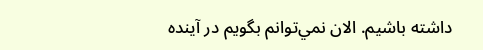داشته باشيم. الان نمي‌توانم بگويم در آينده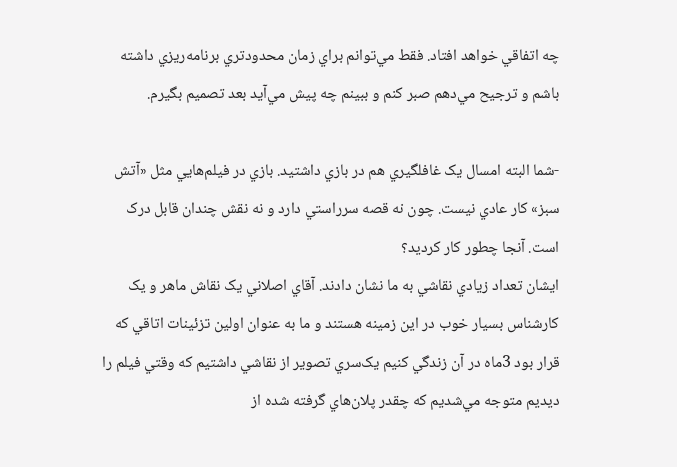چه اتفاقي خواهد افتاد. فقط مي‌توانم براي زمان محدودتري برنامه‌ريزي داشته باشم و ترجيح مي‌دهم صبر كنم و ببينم چه پيش مي‌آيد بعد تصميم بگيرم.

-شما البته امسال يک غافلگيري هم در بازي داشتيد. بازي در فيلم‌هايي مثل «آتش سبز» کار عادي نيست. چون نه قصه سرراستي دارد و نه نقش چندان قابل درک است. آ‌نجا چطور کار کرديد؟
ايشان تعداد زيادي نقاشي به ما نشان دادند. آقاي اصلاني يک نقاش ماهر و يک کارشناس بسيار خوب در اين زمينه هستند و ما به عنوان اولين تزئينات اتاقي که قرار بود 3ماه در آن زندگي کنيم يک‌سري تصوير از نقاشي داشتيم که وقتي فيلم را ديديم متوجه مي‌شديم که چقدر پلان‌هاي گرفته شده از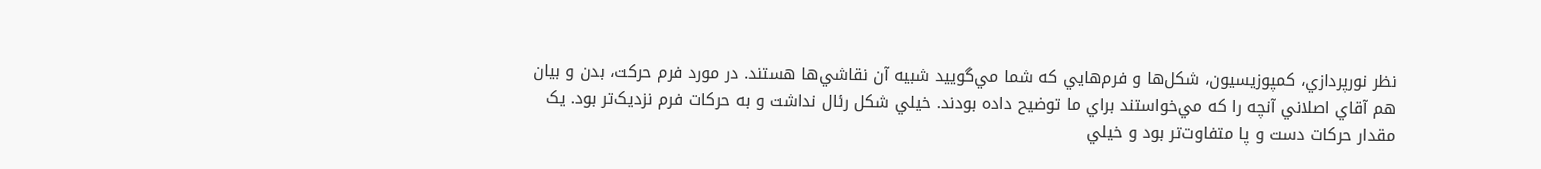نظر نورپردازي، کمپوزيسيون، شکل‌ها و فرم‌هايي که شما مي‌گوييد شبيه آن نقاشي‌ها هستند. در مورد فرم حرکت، بدن و بيان هم آقاي اصلاني آنچه را که مي‌خواستند براي ما توضيح داده بودند. خيلي شکل رئال نداشت و به حرکات فرم نزديک‌تر بود. يک مقدار حرکات دست و پا متفاوت‌تر بود و خيلي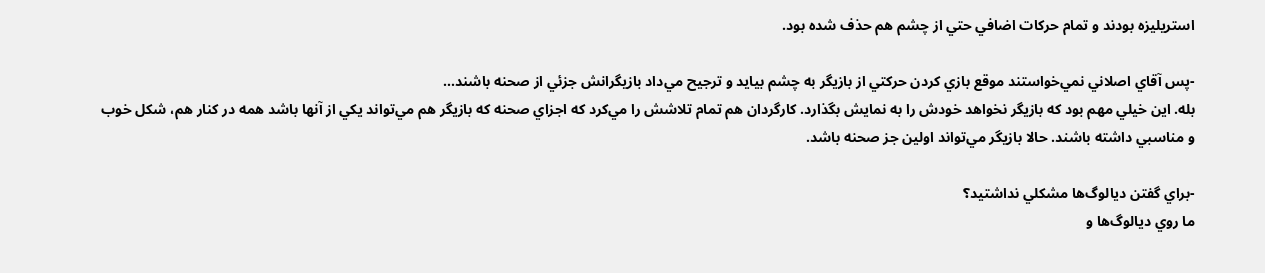استريليزه بودند و تمام حرکات اضافي حتي از چشم هم حذف شده بود.

-پس آقاي اصلاني نمي‌خواستند موقع بازي کردن حرکتي از بازيگر به چشم بيايد و ترجيح مي‌داد بازيگرانش جزئي از صحنه باشند...
بله. اين خيلي مهم بود که بازيگر نخواهد خودش را به نمايش بگذارد. کارگردان هم تمام تلاشش را مي‌کرد که اجزاي صحنه که بازيگر هم مي‌تواند يکي از آنها باشد همه در کنار هم، شکل خوب و مناسبي داشته باشند. حالا بازيگر مي‌تواند اولين جز صحنه باشد.

-براي گفتن ديالوگ‌ها مشکلي نداشتيد؟
ما روي ديالوگ‌ها و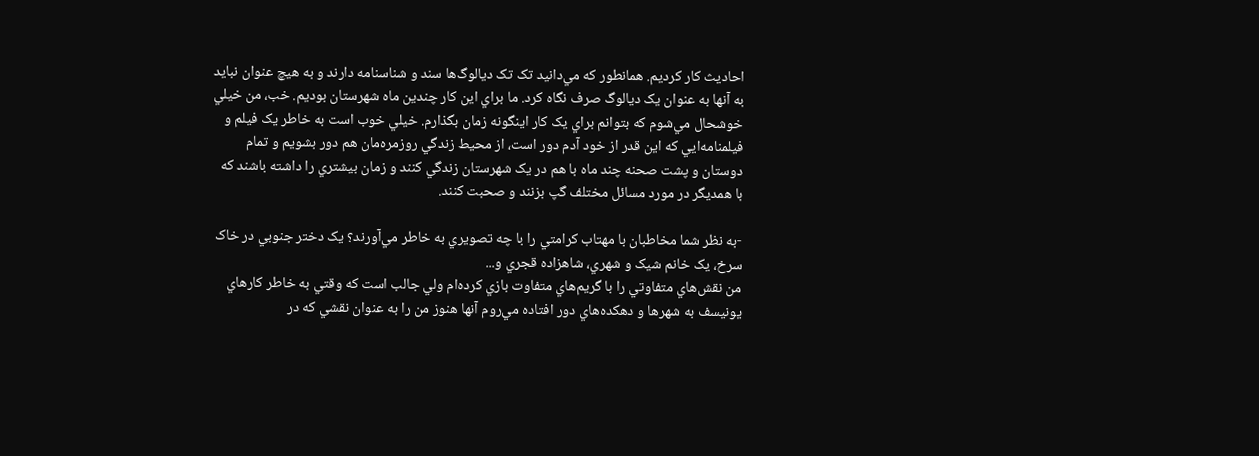احاديث کار کرديم. همانطور که مي‌دانيد تک تک ديالوگ‌ها سند و شناسنامه دارند و به هيچ عنوان نبايد به آنها به عنوان يک ديالوگ صرف نگاه کرد. ما براي اين کار چندين ماه شهرستان بوديم. خب، من خيلي خوشحال مي‌شوم که بتوانم براي يک کار اينگونه زمان بگذارم. خيلي خوب است به خاطر يک فيلم و فيلمنامه‌ايي که اين قدر از خود آدم دور است، از محيط زندگي روزمره‌مان هم دور بشويم و تمام دوستان و پشت صحنه چند ماه با هم در يک شهرستان زندگي کنند و زمان بيشتري را داشته باشند که با همديگر در مورد مسائل مختلف گپ بزنند و صحبت کنند.

-به نظر شما مخاطبان با مهتاب کرامتي را با چه تصويري به خاطر مي‌آورند؟ يک دختر جنوبي در خاک سرخ، يک خانم شيک و شهري، شاهزاده قجري و...
من نقش‌هاي متفاوتي را با گريم‌هاي متفاوت بازي کرده‌ام ولي جالب است که وقتي به خاطر کارهاي يونيسف به شهر‌ها و دهکده‌هاي دور افتاده مي‌روم آنها هنوز من را به عنوان نقشي که در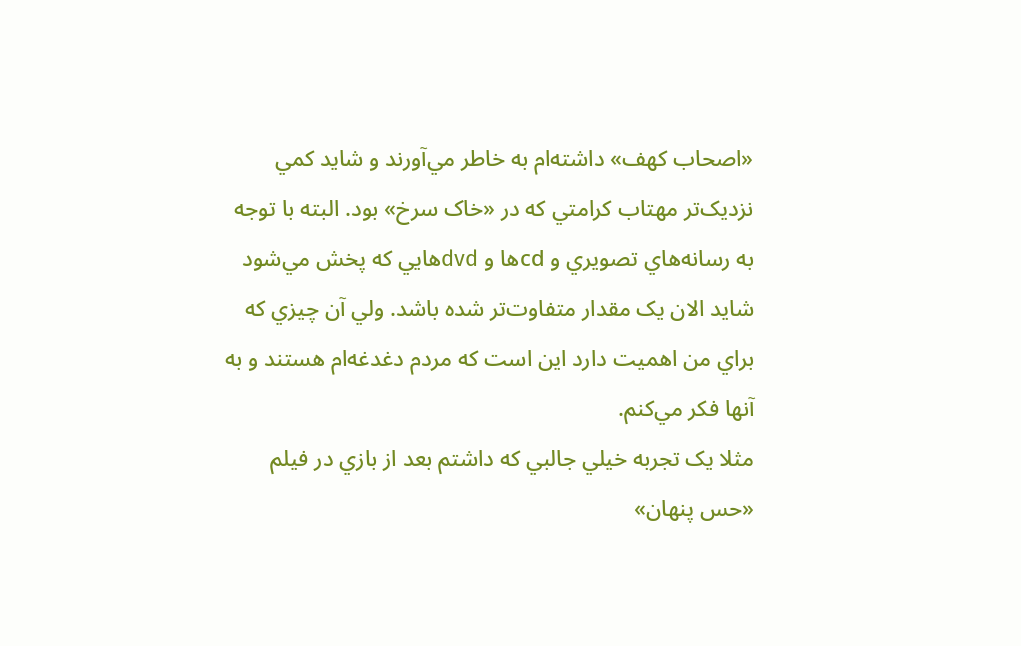«اصحاب کهف» داشته‌ام به خاطر مي‌آورند و شايد کمي‌ نزديک‌تر مهتاب کرامتي که در «خاک سرخ» بود. البته با توجه به رسانه‌هاي تصويري و cdها و dvdهايي که پخش مي‌شود شايد الان يک مقدار متفاوت‌تر شده باشد. ولي آن چيزي که براي من اهميت دارد اين است که مردم دغدغه‌ام هستند و به آنها فکر مي‌کنم.
مثلا يک تجربه خيلي جالبي که داشتم بعد از بازي در فيلم «حس پنهان»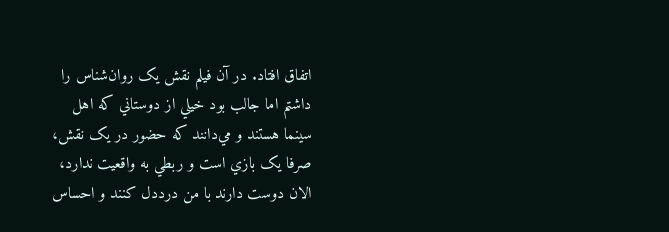اتفاق افتاد. در آن فيلم نقش يک روان‌شناس را داشتم اما جالب بود خيلي از دوستاني که اهل سينما هستند و مي‌دانند که حضور در يک نقش، صرفا يک بازي است و ربطي به واقعيت ندارد، الان دوست دارند با من درددل کنند و احساس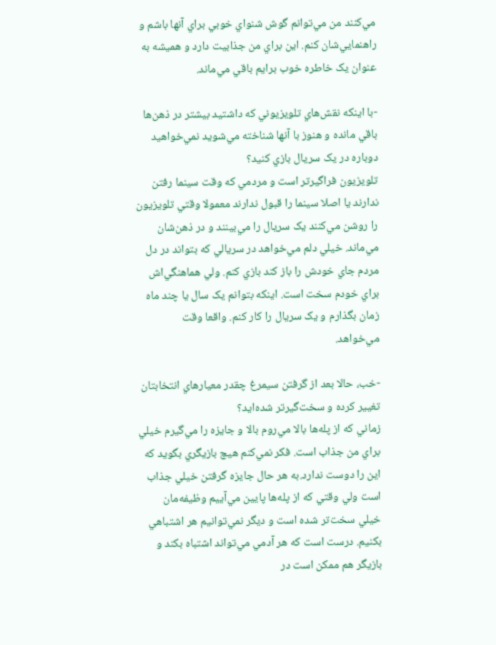مي‌کنند من مي‌توانم گوش شنواي خوبي براي آنها باشم و راهنمايي‌شان کنم. اين براي من جذابيت دارد و هميشه به عنوان يک خاطره خوب برايم باقي مي‌ماند.

-با اينکه نقش‌هاي تلويزيوني که داشتيد بيشتر در ذهن‌ها باقي مانده و هنوز با آنها شناخته مي‌شويد نمي‌خواهيد دوباره در يک سريال بازي کنيد؟
تلويزيون فراگيرتر است و مردمي ‌که وقت سينما رفتن ندارند يا اصلا سينما را قبول ندارند معمولا وقتي تلويزيون را روشن مي‌کنند يک سريال را مي‌بينند و در ذهن‌شان مي‌ماند. خيلي دلم مي‌خواهد در سريالي که بتواند در دل مردم جاي خودش را باز کند بازي کنم. ولي هماهنگي‌اش براي خودم سخت است. اينکه بتوانم يک سال يا چند ماه زمان بگذارم و يک سريال را کار کنم. واقعا وقت مي‌خواهد.

-خب، حالا بعد از گرفتن سيمرغ چقدر معيار‌هاي انتخابتان تغيير کرده و سخت‌گيرتر شده‌ايد؟
زماني که از پله‌ها بالا مي‌روم بالا و جايزه را مي‌گيرم خيلي براي من جذاب است. فکر نمي‌کنم هيچ بازيگري بگويد که اين را دوست ندارد.به هر حال جايزه گرفتن خيلي جذاب است ولي وقتي که از پله‌ها پايين مي‌آييم وظيفه‌مان خيلي سخت‌تر شده است و ديگر نمي‌توانيم هر اشتباهي بکنيم. درست است که هر آدمي ‌مي‌تواند اشتباه بکند و بازيگر هم ممکن است در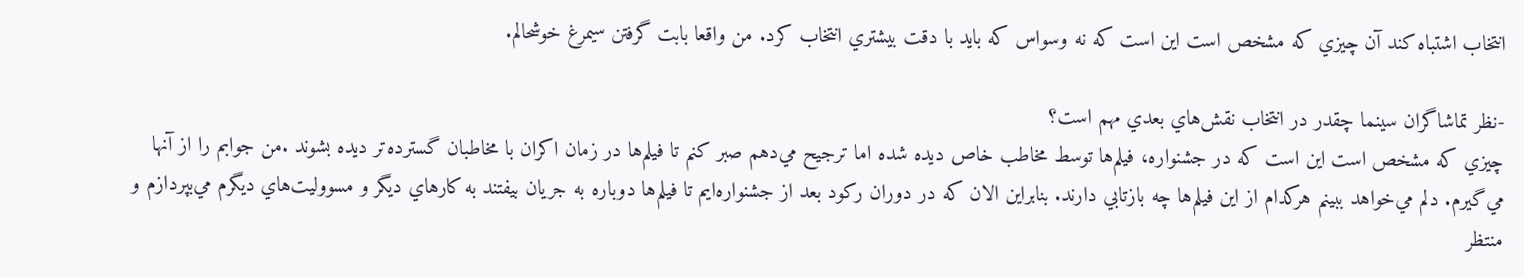انتخاب اشتباه کند آن چيزي که مشخص است اين است که نه وسواس که بايد با دقت بيشتري انتخاب کرد. من واقعا بابت گرفتن سيمرغ خوشحالم.

-نظر تماشاگران سينما چقدر در انتخاب نقش‌هاي بعدي مهم است؟
چيزي که مشخص است اين است که در جشنواره، فيلم‌ها توسط مخاطب خاص ديده شده اما ترجيح مي‌دهم صبر کنم تا فيلم‌ها در زمان اکران با مخاطبان گسترده‌تر ديده بشوند .من جوابم را از آنها مي‌گيرم. دلم مي‌خواهد ببينم هرکدام از اين فيلم‌ها چه بازتابي دارند. بنابراين الان که در دوران رکود بعد از جشنواره‌ايم تا فيلم‌ها دوباره به جريان بيفتند به کارهاي ديگر و مسووليت‌هاي ديگرم مي‌بپردازم و منتظر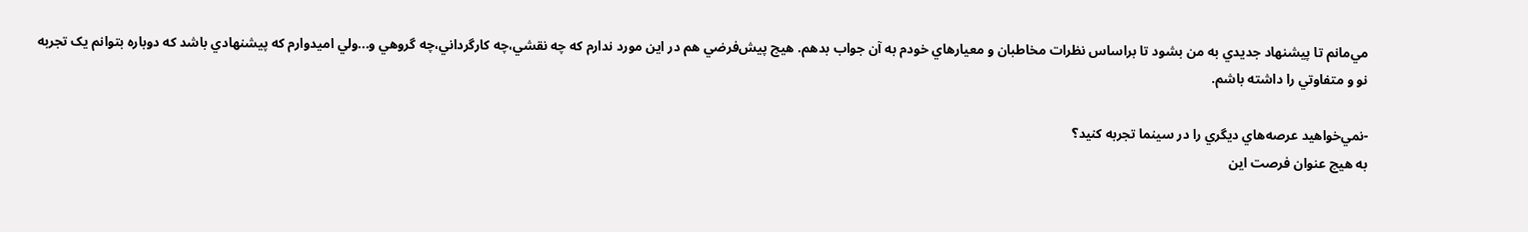مي‌مانم تا پيشنهاد جديدي به من بشود تا براساس نظرات مخاطبان و معيارهاي خودم به آن جواب بدهم. هيچ پيش‌فرضي هم در اين مورد ندارم که چه نقشي،چه کارگرداني،چه گروهي و...ولي اميدوارم که پيشنهادي باشد که دوباره بتوانم يک تجربه نو و متفاوتي را داشته باشم.

-نمي‌خواهيد عرصه‌هاي ديگري را در سينما تجربه کنيد؟
به هيچ عنوان فرصت اين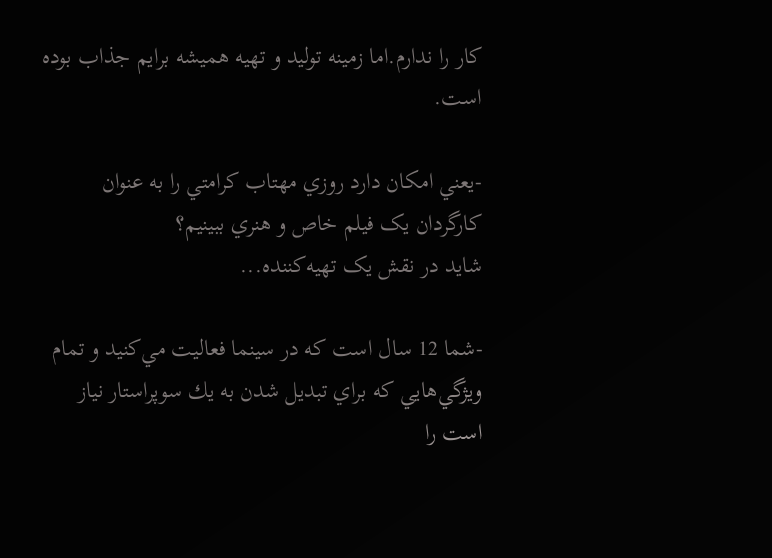کار را ندارم.اما زمينه توليد و تهيه هميشه برايم جذاب بوده است.

-يعني امکان دارد روزي مهتاب کرامتي را به عنوان کارگردان يک فيلم خاص و هنري ببينيم؟
شايد در نقش يک تهيه‌کننده...

-شما 12 سال است كه در سينما فعاليت مي‌کنيد و تمام ويژگي‌هايي كه براي تبديل شدن به يك سوپراستار نياز است را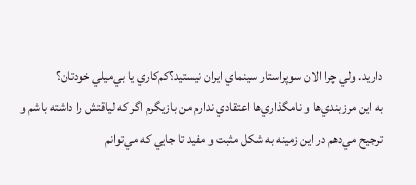داريد. ولي چرا الان سوپراستار سينماي ايران نيستيد؟كم‌كاري يا بي‌ميلي خودتان؟
به اين مرزبندي‌ها و نامگذاري‌ها اعتقادي ندارم من بازيگرم اگر كه لياقتش را داشته باشم و ترجيح مي‌دهم در اين زمينه به شكل مثبت و مفيد تا جايي كه مي‌توانم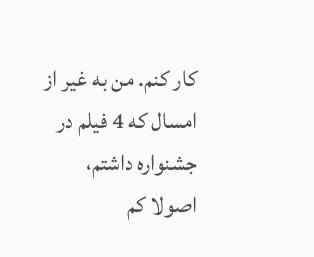كار كنم. من به غير از امسال كه 4 فيلم در جشنواره داشتم، اصولا كم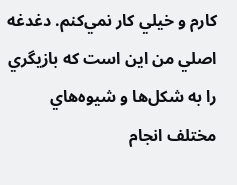كارم و خيلي كار نمي‌كنم. دغدغه اصلي من اين است كه بازيگري را به شكل‌ها و شيوه‌هاي مختلف انجام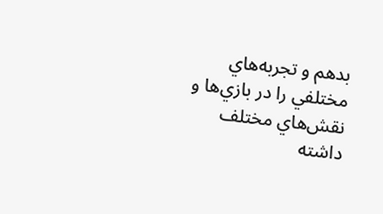بدهم و تجربه‌هاي مختلفي را در بازي‌‌‌ها و نقش‌هاي مختلف داشته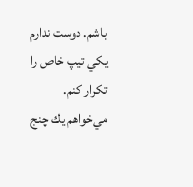باشم. دوست ندارم يكي تيپ خاص را تكرار كنم. مي‌خواهم يك چنج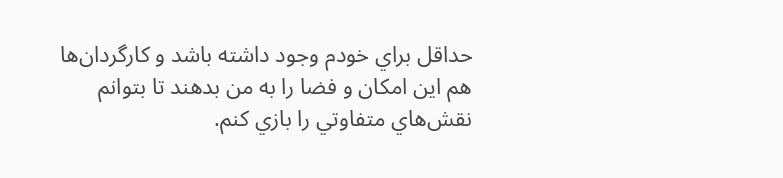حداقل براي خودم وجود داشته باشد و كارگردان‌ها هم اين امكان و فضا را به من بدهند تا بتوانم نقش‌هاي متفاوتي را بازي كنم.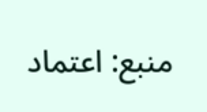منبع: اعتماد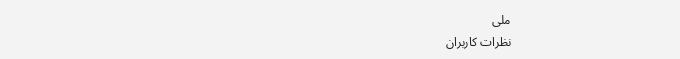ملی
نظرات کاربران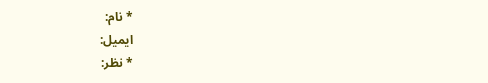* نام:
ايميل:
* نظر: